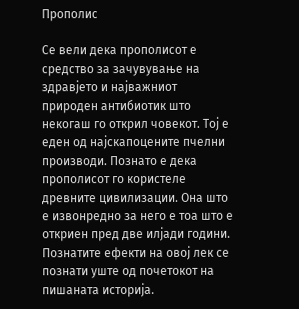Прополис

Се вели дека прополисот е средство за зачувување на здравјето и најважниот природен антибиотик што некогаш го открил човекот. Тој е еден од најскапоцените пчелни производи. Познато е дека прополисот го користеле древните цивилизации. Она што е извонредно за него е тоа што е откриен пред две илјади години. Познатите ефекти на овој лек се познати уште од почетокот на пишаната историја.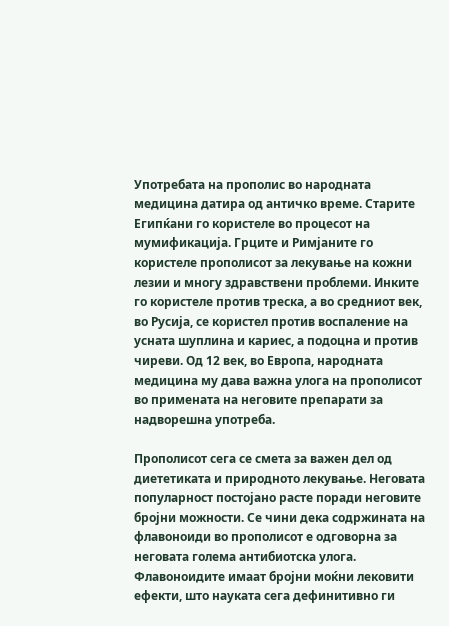Употребата на прополис во народната медицина датира од античко време. Старите Египќани го користеле во процесот на мумификација. Грците и Римјаните го користеле прополисот за лекување на кожни лезии и многу здравствени проблеми. Инките го користеле против треска, а во средниот век, во Русија, се користел против воспаление на усната шуплина и кариес, а подоцна и против чиреви. Од 12 век, во Европа, народната медицина му дава важна улога на прополисот во примената на неговите препарати за надворешна употреба.

Прополисот сега се смета за важен дел од диететиката и природното лекување. Неговата популарност постојано расте поради неговите бројни можности. Се чини дека содржината на флавоноиди во прополисот е одговорна за неговата голема антибиотска улога. Флавоноидите имаат бројни моќни лековити ефекти, што науката сега дефинитивно ги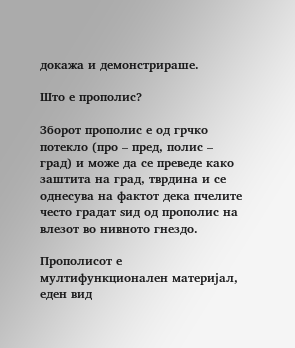докажа и демонстрираше.

Што е прополис?

Зборот прополис е од грчко потекло (про – пред, полис – град) и може да се преведе како заштита на град, тврдина и се однесува на фактот дека пчелите често градат ѕид од прополис на влезот во нивното гнездо.

Прополисот е мултифункционален материјал, еден вид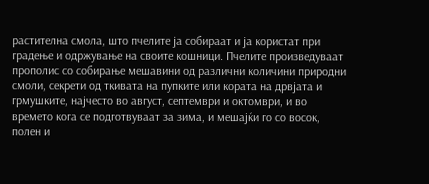растителна смола, што пчелите ја собираат и ја користат при градење и одржување на своите кошници. Пчелите произведуваат прополис со собирање мешавини од различни количини природни смоли, секрети од ткивата на пупките или кората на дрвјата и грмушките, најчесто во август, септември и октомври, и во времето кога се подготвуваат за зима, и мешајќи го со восок, полен и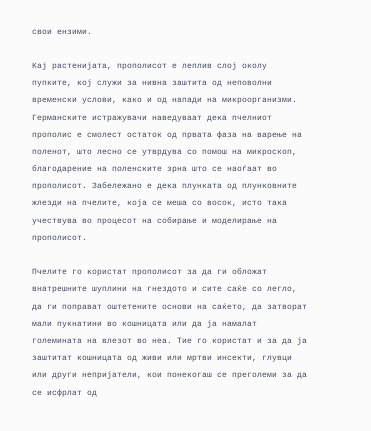свои ензими.

Кај растенијата, прополисот е леплив слој околу пупките, кој служи за нивна заштита од неповолни временски услови, како и од напади на микроорганизми. Германските истражувачи наведуваат дека пчелниот прополис е смолест остаток од првата фаза на варење на поленот, што лесно се утврдува со помош на микроскоп, благодарение на поленските зрна што се наоѓаат во прополисот. Забележано е дека плунката од плунковните жлезди на пчелите, која се меша со восок, исто така учествува во процесот на собирање и моделирање на прополисот.

Пчелите го користат прополисот за да ги обложат внатрешните шуплини на гнездото и сите саќе со легло, да ги поправат оштетените основи на саќето, да затворат мали пукнатини во кошницата или да ја намалат големината на влезот во неа. Тие го користат и за да ја заштитат кошницата од живи или мртви инсекти, глувци или други непријатели, кои понекогаш се преголеми за да се исфрлат од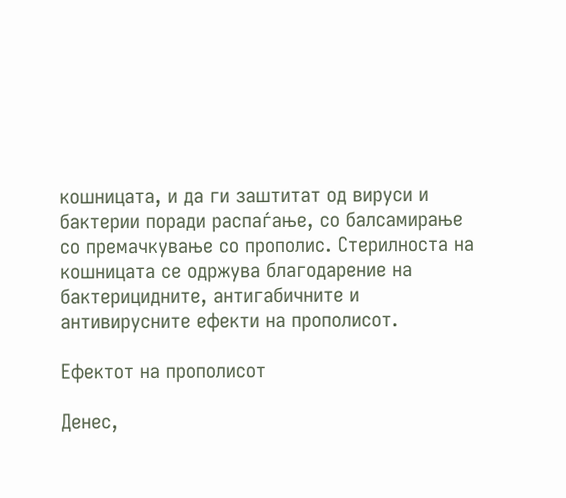кошницата, и да ги заштитат од вируси и бактерии поради распаѓање, со балсамирање со премачкување со прополис. Стерилноста на кошницата се одржува благодарение на бактерицидните, антигабичните и антивирусните ефекти на прополисот.

Ефектот на прополисот

Денес,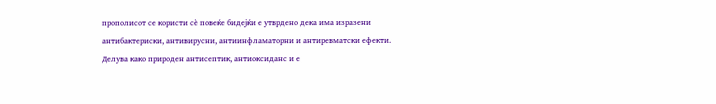прополисот се користи сè повеќе бидејќи е утврдено дека има изразени антибактериски, антивирусни, антиинфламаторни и антиревматски ефекти. Делува како природен антисептик, антиоксиданс и е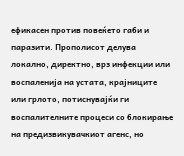ефикасен против повеќето габи и паразити. Прополисот делува локално, директно, врз инфекции или воспаленија на устата, крајниците или грлото, потиснувајќи ги воспалителните процеси со блокирање на предизвикувачкиот агенс, но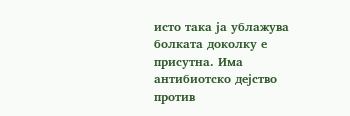исто така ја ублажува болката доколку е присутна. Има антибиотско дејство против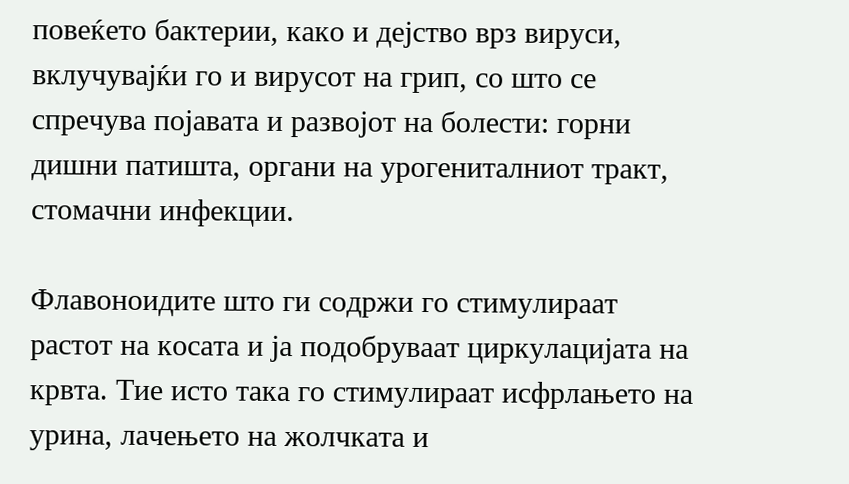повеќето бактерии, како и дејство врз вируси, вклучувајќи го и вирусот на грип, со што се спречува појавата и развојот на болести: горни дишни патишта, органи на урогениталниот тракт, стомачни инфекции.

Флавоноидите што ги содржи го стимулираат растот на косата и ја подобруваат циркулацијата на крвта. Тие исто така го стимулираат исфрлањето на урина, лачењето на жолчката и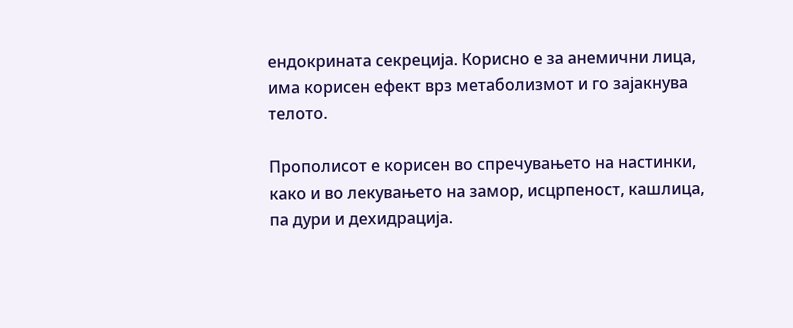ендокрината секреција. Корисно е за анемични лица, има корисен ефект врз метаболизмот и го зајакнува телото.

Прополисот е корисен во спречувањето на настинки, како и во лекувањето на замор, исцрпеност, кашлица, па дури и дехидрација.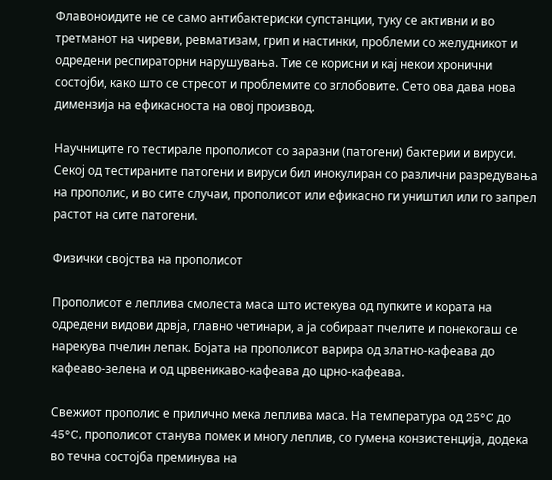Флавоноидите не се само антибактериски супстанции, туку се активни и во третманот на чиреви, ревматизам, грип и настинки, проблеми со желудникот и одредени респираторни нарушувања. Тие се корисни и кај некои хронични состојби, како што се стресот и проблемите со зглобовите. Сето ова дава нова димензија на ефикасноста на овој производ.

Научниците го тестирале прополисот со заразни (патогени) бактерии и вируси. Секој од тестираните патогени и вируси бил инокулиран со различни разредувања на прополис, и во сите случаи, прополисот или ефикасно ги уништил или го запрел растот на сите патогени.

Физички својства на прополисот

Прополисот е леплива смолеста маса што истекува од пупките и кората на одредени видови дрвја, главно четинари, а ја собираат пчелите и понекогаш се нарекува пчелин лепак. Бојата на прополисот варира од златно-кафеава до кафеаво-зелена и од црвеникаво-кафеава до црно-кафеава.

Свежиот прополис е прилично мека леплива маса. На температура од 25°C до 45°C, прополисот станува помек и многу леплив, со гумена конзистенција, додека во течна состојба преминува на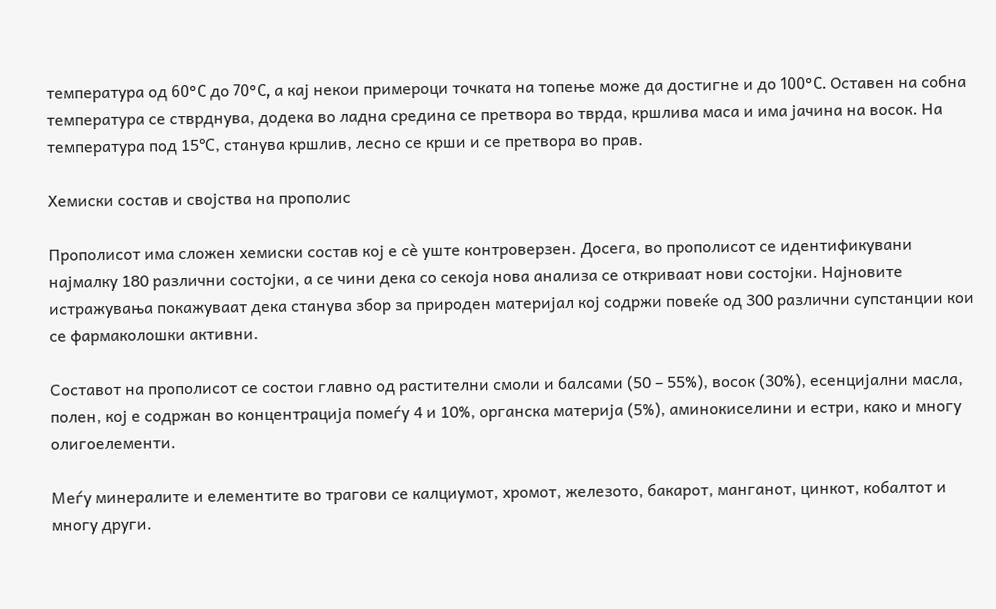температура од 60°C до 70°C, а кај некои примероци точката на топење може да достигне и до 100°C. Оставен на собна температура се стврднува, додека во ладна средина се претвора во тврда, кршлива маса и има јачина на восок. На температура под 15℃, станува кршлив, лесно се крши и се претвора во прав.

Хемиски состав и својства на прополис

Прополисот има сложен хемиски состав кој е сè уште контроверзен. Досега, во прополисот се идентификувани најмалку 180 различни состојки, а се чини дека со секоја нова анализа се откриваат нови состојки. Најновите истражувања покажуваат дека станува збор за природен материјал кој содржи повеќе од 300 различни супстанции кои се фармаколошки активни.

Составот на прополисот се состои главно од растителни смоли и балсами (50 – 55%), восок (30%), есенцијални масла, полен, кој е содржан во концентрација помеѓу 4 и 10%, органска материја (5%), аминокиселини и естри, како и многу олигоелементи.

Меѓу минералите и елементите во трагови се калциумот, хромот, железото, бакарот, манганот, цинкот, кобалтот и многу други.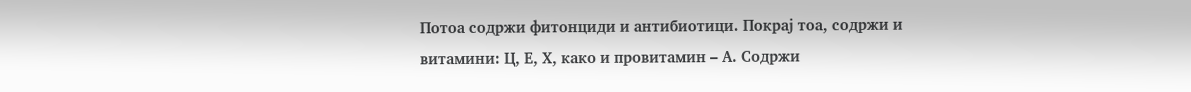Потоа содржи фитонциди и антибиотици. Покрај тоа, содржи и витамини: Ц, Е, Х, како и провитамин – А. Содржи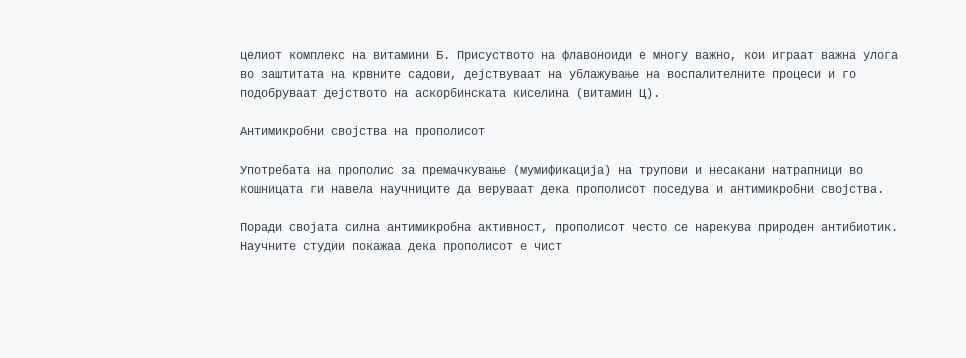целиот комплекс на витамини Б. Присуството на флавоноиди е многу важно, кои играат важна улога во заштитата на крвните садови, дејствуваат на ублажување на воспалителните процеси и го подобруваат дејството на аскорбинската киселина (витамин Ц).

Антимикробни својства на прополисот

Употребата на прополис за премачкување (мумификација) на трупови и несакани натрапници во кошницата ги навела научниците да веруваат дека прополисот поседува и антимикробни својства.

Поради својата силна антимикробна активност, прополисот често се нарекува природен антибиотик. Научните студии покажаа дека прополисот е чист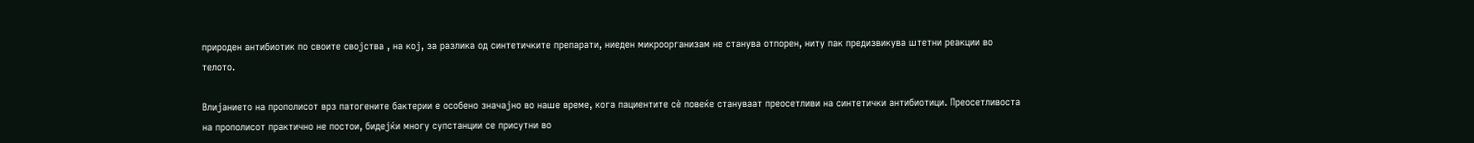природен антибиотик по своите својства , на кој, за разлика од синтетичките препарати, ниеден микроорганизам не станува отпорен, ниту пак предизвикува штетни реакции во телото.

Влијанието на прополисот врз патогените бактерии е особено значајно во наше време, кога пациентите сè повеќе стануваат преосетливи на синтетички антибиотици. Преосетливоста на прополисот практично не постои, бидејќи многу супстанции се присутни во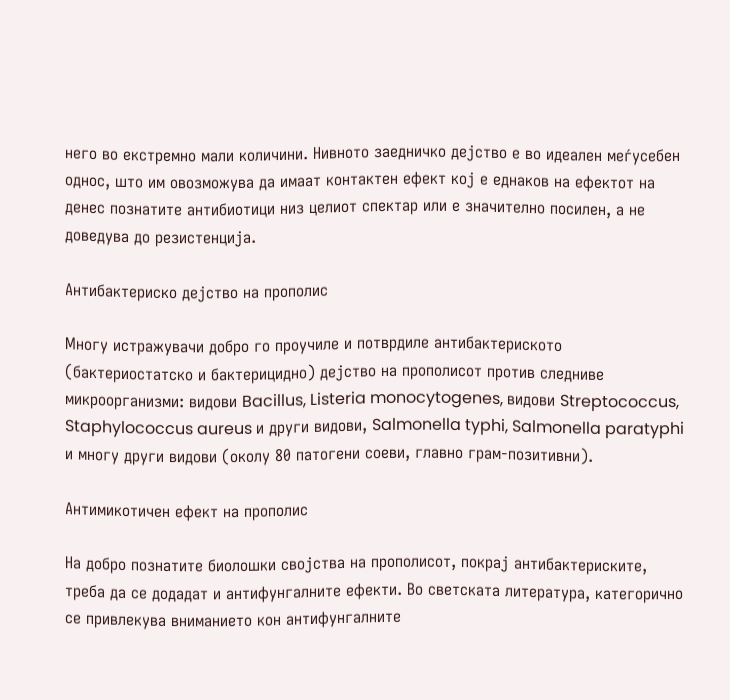него во екстремно мали количини. Нивното заедничко дејство е во идеален меѓусебен однос, што им овозможува да имаат контактен ефект кој е еднаков на ефектот на денес познатите антибиотици низ целиот спектар или е значително посилен, а не доведува до резистенција.

Антибактериско дејство на прополис

Многу истражувачи добро го проучиле и потврдиле антибактериското (бактериостатско и бактерицидно) дејство на прополисот против следниве микроорганизми: видови Bacillus, Listeria monocytogenes, видови Streptococcus, Staphylococcus aureus и други видови, Salmonella typhi, Salmonella paratyphi и многу други видови (околу 80 патогени соеви, главно грам-позитивни).

Антимикотичен ефект на прополис

На добро познатите биолошки својства на прополисот, покрај антибактериските, треба да се додадат и антифунгалните ефекти. Во светската литература, категорично се привлекува вниманието кон антифунгалните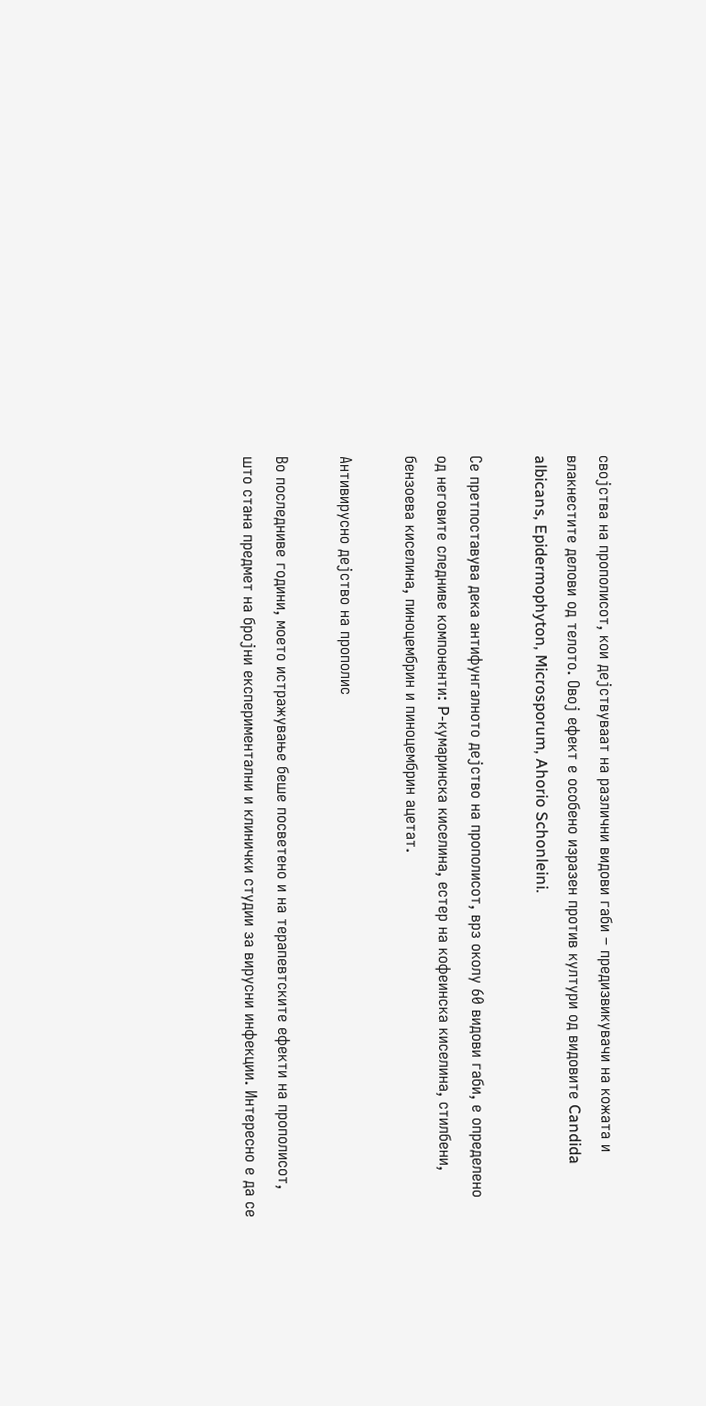својства на прополисот, кои дејствуваат на различни видови габи – предизвикувачи на кожата и влакнестите делови од телото. Овој ефект е особено изразен против култури од видовите Candida albicans, Epidermophyton, Microsporum, Ahorio Schonleini.

Се претпоставува дека антифунгалното дејство на прополисот, врз околу 60 видови габи, е определено од неговите следниве компоненти: P-кумаринска киселина, естер на кофеинска киселина, стилбени, бензоева киселина, пиноцембрин и пиноцембрин ацетат.

Антивирусно дејство на прополис

Во последниве години, моето истражување беше посветено и на терапевтските ефекти на прополисот, што стана предмет на бројни експериментални и клинички студии за вирусни инфекции. Интересно е да се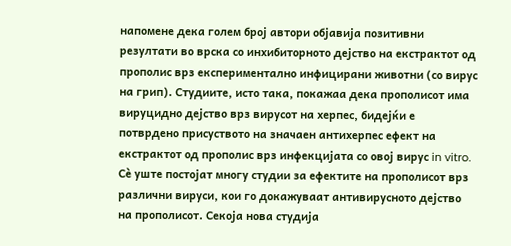напомене дека голем број автори објавија позитивни резултати во врска со инхибиторното дејство на екстрактот од прополис врз експериментално инфицирани животни (со вирус на грип). Студиите, исто така, покажаа дека прополисот има вируцидно дејство врз вирусот на херпес, бидејќи е потврдено присуството на значаен антихерпес ефект на екстрактот од прополис врз инфекцијата со овој вирус in vitro. Сè уште постојат многу студии за ефектите на прополисот врз различни вируси, кои го докажуваат антивирусното дејство на прополисот. Секоја нова студија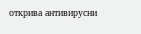открива антивирусни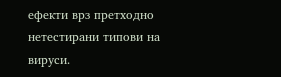ефекти врз претходно нетестирани типови на вируси.